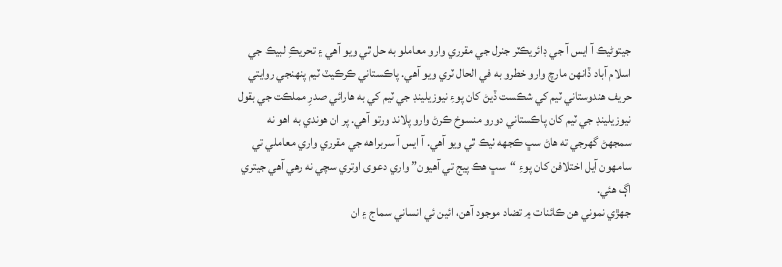جيتوڻيڪ آ ايس آ جي ڊائريڪٽر جنرل جي مقرري وارو معاملو به حل ٿي ويو آهي ۽ تحريڪِ لبيڪ جي اسلام آباد ڏانهن مارچ وارو خطرو به في الحال ٽري ويو آهي. پاڪستاني ڪرڪيٽ ٽيم پنهنجي روايتي حريف هندوستاني ٽيم کي شڪست ڏيڻ کان پوءِ نيوزيلينڊ جي ٽيم کي به هارائي صدرِ مملڪت جي بقول نيوزيلينڊ جي ٽيم کان پاڪستاني دورو منسوخ ڪرڻ وارو پلاند ورتو آهي. پر ان هوندي به اهو نه سمجهڻ گھرجي ته هاڻ سڀ ڪجهه ٺيڪ ٿي ويو آهي. آ ايس آ سربراهه جي مقرري واري معاملي تي سامهون آيل اختلافن کان پوءِ “سڀ هڪ پيج تي آهيون” واري دعوى اوتري سچي نه رهي آهي جيتري اڳ هئي.
جهڙي نموني هن ڪائنات ۾ تضاد موجود آهن، ائين ئي انساني سماج ۽ ان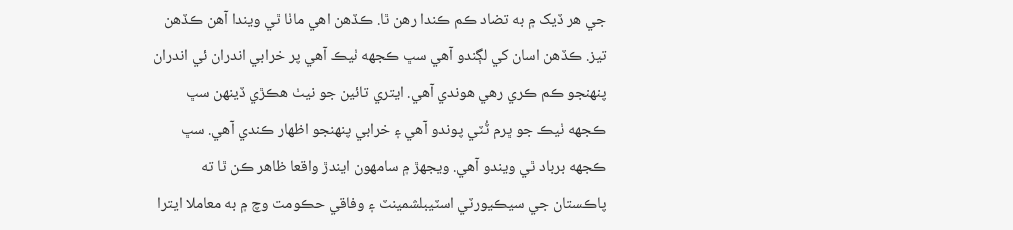جي هر ڏيک ۾ به تضاد ڪم ڪندا رهن ٿا. ڪڏهن اهي ماٺا ٿي ويندا آهن ڪڏهن تيز. ڪڏهن اسان کي لڳندو آهي سڀ ڪجهه ٺيڪ آهي پر خرابي اندران ئي اندران پنهنجو ڪم ڪري رهي هوندي آهي. ايتري تائين جو نيٺ هڪڙي ڏينهن سڀ ڪجهه ٺيڪ جو ڀرم ٽُٽي پوندو آهي ۽ خرابي پنهنجو اظهار ڪندي آهي. سڀ ڪجهه برباد ٿي ويندو آهي. ويجهڙ ۾ سامهون ايندڙ واقعا ظاهر ڪن ٿا ته پاڪستان جي سيڪيورٽي اسٽيبلشمينٽ ۽ وفاقي حڪومت وچ ۾ به معاملا ايترا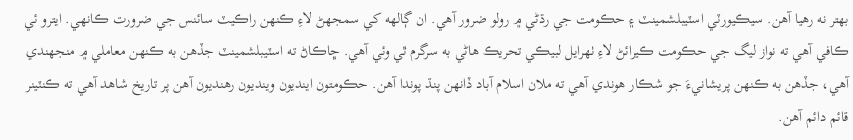بهتر نه رهيا آهن. سيڪيورٽي اسٽيبلشمينٽ ۽ حڪومت جي رڌڻي ۾ رولو ضرور آهي. ان ڳالهه کي سمجهڻ لاءِ ڪنهن راڪيٽ سائنس جي ضرورت ڪانهي. ايترو ئي ڪافي آهي ته نواز ليگ جي حڪومت ڪيرائڻ لاءِ ٺهرايل لبيڪي تحريڪ هاڻي به سرگرم ٿي وئي آهي. ڇاڪاڻ ته اسٽيبلشمينٽ جڏهن به ڪنهن معاملي ۾ منجهندي آهي، جڏهن به ڪنهن پريشانيءَ جو شڪار هوندي آهي ته ملان اسلام آباد ڏانهن پنڌ پوندا آهن. حڪومتون اينديون وينديون رهنديون آهن پر تاريخ شاهد آهي ته ڪنٽينر قائم دائم آهن.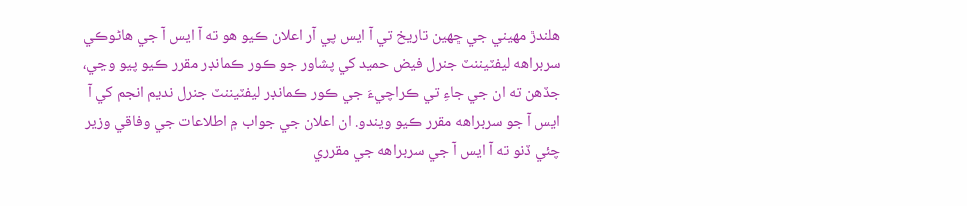هلندڙ مهيني جي ڇهين تاريخ تي آ ايس پي آر اعلان ڪيو هو ته آ ايس آ جي هاڻوڪي سربراهه ليفٽيننٽ جنرل فيض حميد کي پشاور جو ڪور ڪمانڊر مقرر ڪيو پيو وڃي، جڏهن ته ان جي جاءِ تي ڪراچيءَ جي ڪور ڪمانڊر ليفٽيننٽ جنرل نديم انجم کي آ ايس آ جو سربراهه مقرر ڪيو ويندو. ان اعلان جي جواب ۾ اطلاعات جي وفاقي وزير چئي ڏنو ته آ ايس آ جي سربراهه جي مقرري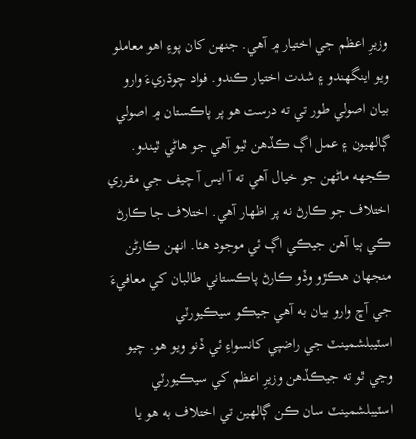وزيرِ اعظم جي اختيار ۾ آهي. جنهن کان پوءِ اهو معاملو ويو اينگهندو ۽ شدت اختيار ڪندو. فواد چوڌريءَ وارو بيان اصولي طور تي ته درست هو پر پاڪستان ۾ اصولي ڳالهيون ۽ عمل اڳ ڪڏهن ٿيو آهي جو هاڻي ٿيندو.
ڪجهه ماڻهن جو خيال آهي ته آ ايس آ چيف جي مقرري اختلاف جو ڪارڻ نه پر اظهار آهي. اختلاف جا ڪارڻ ڪي ٻيا آهن جيڪي اڳ ئي موجود هئا. انهن ڪارڻن منجهان هڪڙو وڏو ڪارڻ پاڪستاني طالبان کي معافيءَ جي آڇ وارو بيان به آهي جيڪو سيڪيورٽي اسٽيبلشمينٽ جي راضپي کانسواءِ ئي ڏنو ويو هو. چيو وڃي ٿو ته جيڪڏهن وزيرِ اعظم کي سيڪيورٽي اسٽيبلشمينٽ سان ڪن ڳالهين تي اختلاف به هو يا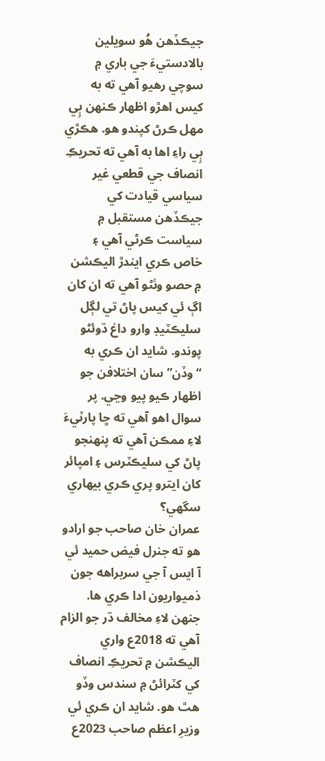جيڪڏهن هُو سويلين بالادستيءَ جي باري ۾ سوچي رهيو آهي ته به کيس اهڙو اظهار ڪنهن ٻِي مهل ڪرڻ کپندو هو. هڪڙي ٻِي راءِ اها به آهي ته تحريڪِ انصاف جي قطعي غير سياسي قيادت کي جيڪڏهن مستقبل ۾ سياست ڪرڻي آهي ۽ خاص ڪري ايندڙ اليڪشن ۾ حصو وٺڻو آهي ته ان کان اڳ ئي کيس پاڻ تي لڳل سليڪٽيڊ وارو داغ ڌوئڻو پوندو. شايد ان ڪري به “وڏن” سان اختلافن جو اظهار ڪيو پيو وڃي. پر سوال اهو آهي ته ڇا پارٽيءَ لاءِ ممڪن آهي ته پنهنجو پاڻ کي سليڪٽرس ۽ امپائر کان ايترو پري ڪري بيهاري سگهي؟
عمران خان صاحب جو ارادو هو ته جنرل فيض حميد ئي آ ايس آ جي سربراهه جون ذميواريون ادا ڪري ها. جنهن لاءِ مخالف ڌر جو الزام آهي ته 2018ع واري اليڪشن ۾ تحريڪِ انصاف کي کٽرائڻ ۾ سندس وڏو هٿ هو. شايد ان ڪري ئي وزيرِ اعظم صاحب 2023ع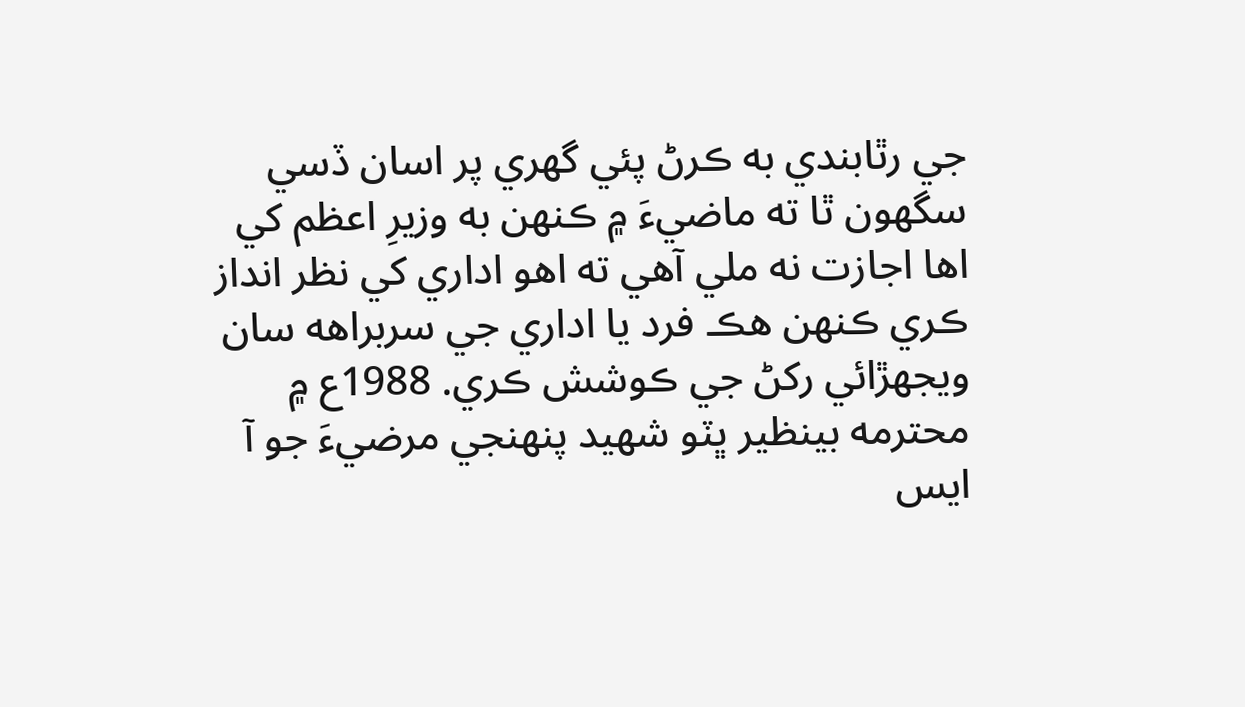جي رٿابندي به ڪرڻ پئي گهري پر اسان ڏسي سگهون ٿا ته ماضيءَ ۾ ڪنهن به وزيرِ اعظم کي اها اجازت نه ملي آهي ته اهو اداري کي نظر انداز ڪري ڪنهن هڪ فرد يا اداري جي سربراهه سان ويجهڙائي رکڻ جي ڪوشش ڪري. 1988ع ۾ محترمه بينظير ڀٽو شهيد پنهنجي مرضيءَ جو آ ايس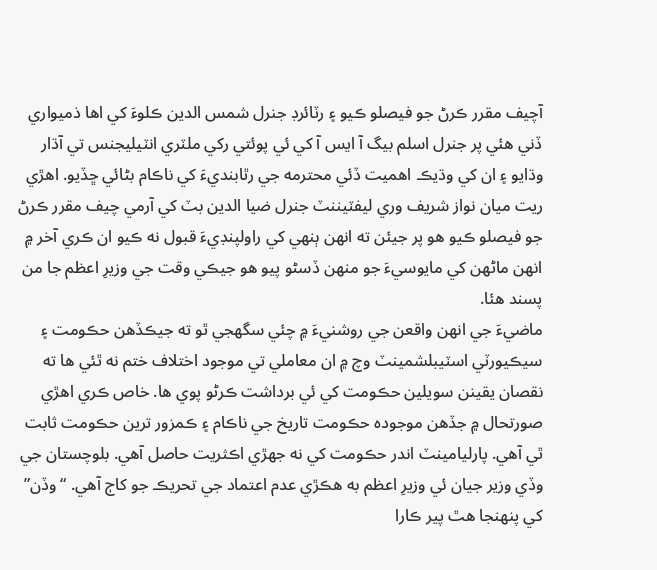آچيف مقرر ڪرڻ جو فيصلو ڪيو ۽ رٽائرڊ جنرل شمس الدين ڪلوءَ کي اها ذميواري ڏني هئي پر جنرل اسلم بيگ آ ايس آ کي ئي پوئتي رکي ملٽري انٽيليجنس تي آڌار وڌايو ۽ ان کي وڌيڪ اهميت ڏئي محترمه جي رٿابنديءَ کي ناڪام بڻائي ڇڏيو. اهڙي ريت ميان نواز شريف وري ليفٽيننٽ جنرل ضيا الدين بٽ کي آرمي چيف مقرر ڪرڻ جو فيصلو ڪيو هو پر جيئن ته انهن ٻنهي کي راولپنڊيءَ قبول نه ڪيو ان ڪري آخر ۾ انهن ماڻهن کي مايوسيءَ جو منهن ڏسڻو پيو هو جيڪي وقت جي وزيرِ اعظم جا من پسند هئا.
ماضيءَ جي انهن واقعن جي روشنيءَ ۾ چئي سگهجي ٿو ته جيڪڏهن حڪومت ۽ سيڪيورٽي اسٽيبلشمينٽ وچ ۾ ان معاملي تي موجود اختلاف ختم نه ٿئي ها ته نقصان يقينن سويلين حڪومت کي ئي برداشت ڪرڻو پوي ها. خاص ڪري اهڙي صورتحال ۾ جڏهن موجوده حڪومت تاريخ جي ناڪام ۽ ڪمزور ترين حڪومت ثابت ٿي آهي. پارليامينٽ اندر حڪومت کي نه جهڙي اڪثريت حاصل آهي. بلوچستان جي وڏي وزير جيان ئي وزيرِ اعظم به هڪڙي عدم اعتماد جي تحريڪ جو کاڄ آهي. “وڏن” کي پنهنجا هٿ پير ڪارا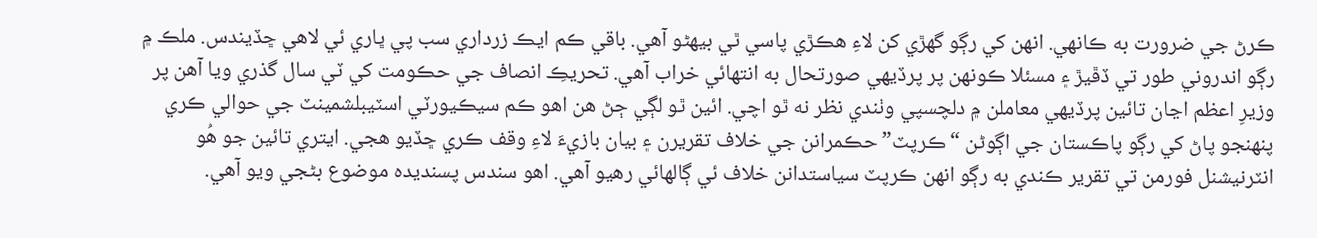ڪرڻ جي ضرورت به ڪانهي. انهن کي رڳو گھڙي کن لاءِ هڪڙي پاسي ٿي بيهڻو آهي. باقي ڪم ايڪ زرداري سب پي ڀاري ئي لاهي ڇڏيندس. ملڪ ۾ رڳو اندروني طور تي ڏڦيڙ ۽ مسئلا ڪونهن پر پرڏيهي صورتحال به انتهائي خراب آهي. تحريڪِ انصاف جي حڪومت کي ٽي سال گذري ويا آهن پر وزيرِ اعظم اڃان تائين پرڏيهي معاملن ۾ دلچسپي وٺندي نظر نه ٿو اچي. ائين ٿو لڳي ڄڻ هن اهو ڪم سيڪيورٽي اسٽيبلشمينٽ جي حوالي ڪري پنهنجو پاڻ کي رڳو پاڪستان جي اڳوڻن “ڪرپٽ” حڪمرانن جي خلاف تقريرن ۽ بيان بازيءَ لاءِ وقف ڪري ڇڏيو هجي. ايتري تائين جو هُو انٽرنيشنل فورمن تي تقرير ڪندي به رڳو انهن ڪرپٽ سياستدانن خلاف ئي ڳالهائي رهيو آهي. اهو سندس پسنديده موضوع بڻجي ويو آهي.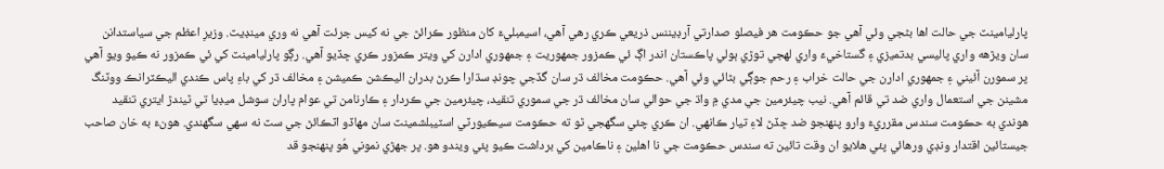پارليامينٽ جي حالت اها بڻجي وئي آهي جو حڪومت هر فيصلو صدارتي آرڊيننس ذريعي ڪري رهي آهي، اسيمبليءَ کان منظور ڪرائڻ جي نه کيس جرئت آهي نه وري مينڊيٽ. وزيرِ اعظم جي سياستدانن سان ويڙهه واري پاليسي بدتميزي ۽ گستاخيءَ واري لهجي توڙي ٻولي پاڪستان اندر اڳ ئي ڪمزور جمهوريت ۽ جمهوري ادارن کي ويتر ڪمزور ڪري ڇڏيو آهي. رڳو پارليامينٽ کي ئي ڪمزور نه ڪيو ويو آهي پر سمورن آئيني ۽ جمهوري ادارن جي حالت خراب ۽ رحم جوڳي بڻائي وئي آهي. حڪومت مخالف ڌر سان گڏجي چونڊ سڌارا ڪرڻ بدران اليڪشن ڪميشن ۽ مخالف ڌر کي باءِ پاس ڪندي اليڪٽرانڪ ووٽنگ مشينن جي استعمال واري ضد تي قائم آهي. نيب چيئرمين جي مدي ۾ واڌ جي حوالي سان مخالف ڌر جي سموري تنقيد، چيئرمين جي ڪردار ۽ ڪارنامن تي عوام پاران سوشل ميڊيا تي ٿيندڙ ايتري تنقيد هوندي به حڪومت سندس مقرريءَ وارو پنهنجو ضد ڇڏڻ لاءِ تيار ڪانهي. ان ڪري چئي سگهجي ٿو ته حڪومت سيڪيورٽي اسٽيبلشمينٽ سان مهاڏو اٽڪائڻ جي سٽ نه سهي سگهندي. هونءَ به خان صاحب جيستائين اقتدار ونڊي ورهائي پئي هلايو ان وقت تائين ته سندس حڪومت جي نا اهلين ۽ ناڪامين کي برداشت ڪيو پئي ويندو هو. پر جهڙي نموني هُو پنهنجو قد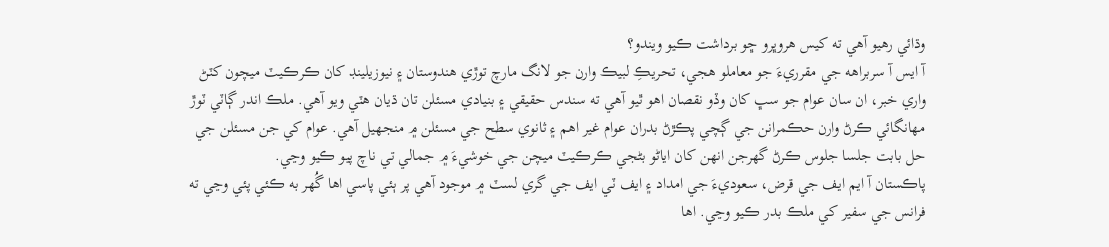وڌائي رهيو آهي ته کيس هروڀرو ڇو برداشت ڪيو ويندو؟
آ ايس آ سربراهه جي مقرريءَ جو معاملو هجي، تحريڪِ لبيڪ وارن جو لانگ مارچ توڙي هندوستان ۽ نيوزيلينڊ کان ڪرڪيٽ ميچون کٽڻ واري خبر، ان سان عوام جو سڀ کان وڏو نقصان اهو ٿيو آهي ته سندس حقيقي ۽ بنيادي مسئلن تان ڌيان هٽي ويو آهي. ملڪ اندر ڳاٽي ٽوڙ مهانگائي ڪرڻ وارن حڪمرانن جي ڳچي پڪڙڻ بدران عوام غير اهم ۽ ثانوي سطح جي مسئلن ۾ منجهيل آهي. عوام کي جن مسئلن جي حل بابت جلسا جلوس ڪرڻ گھرجن انهن کان اياڻو بڻجي ڪرڪيٽ ميچن جي خوشيءَ ۾ جمالي تي ناچ پيو ڪيو وڃي.
پاڪستان آ ايم ايف جي قرض، سعوديءَ جي امداد ۽ ايف ٽي ايف جي گري لسٽ ۾ موجود آهي پر ٻئي پاسي اها گُهر به ڪئي پئي وڃي ته فرانس جي سفير کي ملڪ بدر ڪيو وڃي. اها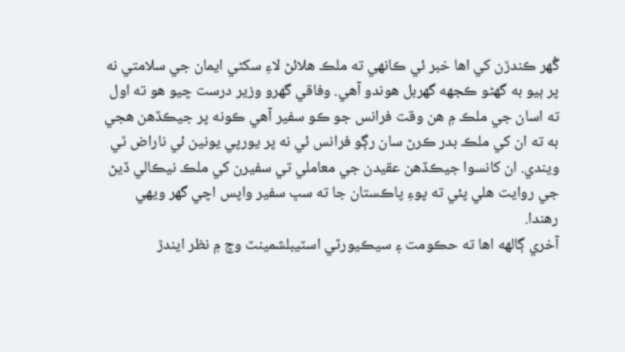گُهر ڪندڙن کي اها خبر ئي ڪانهي ته ملڪ هلائڻ لاءِ سکڻي ايمان جي سلامتي نه پر ٻيو به گھڻو ڪجهه گھربل هوندو آهي. وفاقي گهرو وزير درست چيو هو ته اول ته اسان جي ملڪ ۾ هن وقت فرانس جو ڪو سفير آهي ڪونه پر جيڪڏهن هجي به ته ان کي ملڪ بدر ڪرڻ سان رڳو فرانس ئي نه پر يورپي يونين ئي ناراض ٿي ويندي. ان کانسوا جيڪڏهن عقيدن جي معاملي تي سفيرن کي ملڪ نيڪالي ڏيڻ جي روايت هلي پئي ته پوءِ پاڪستان جا ته سڀ سفير واپس اچي گهر ويهي رهندا.
آخري ڳالهه اها ته حڪومت ۽ سيڪيورٽي اسٽيبلشمينٽ وچ ۾ نظر ايندڙ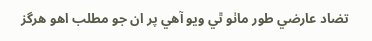تضاد عارضي طور ماٺو ٿي ويو آهي پر ان جو مطلب اهو هرگز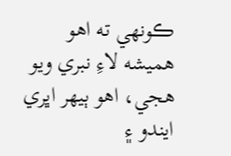ڪونهي ته اهو هميشه لاءِ نبري ويو هجي، اهو ٻيهر اڀري ايندو ۽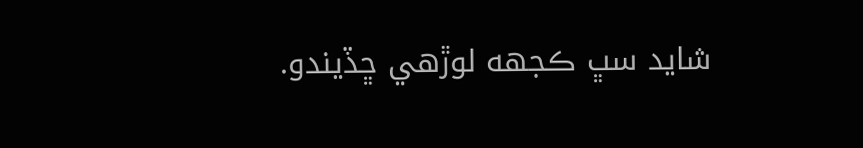شايد سڀ ڪجهه لوڙهي ڇڏيندو.